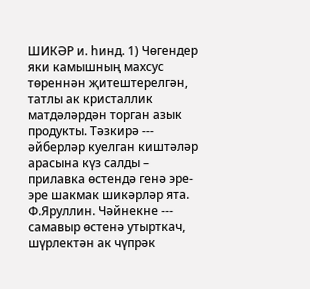ШИКӘР и. һинд. 1) Чөгендер яки камышның махсус төреннән җитештерелгән, татлы ак кристаллик матдәләрдән торган азык продукты. Тәзкирә --- әйберләр куелган киштәләр арасына күз салды – прилавка өстендә генә эре-эре шакмак шикәрләр ята. Ф.Яруллин. Чәйнекне --- самавыр өстенә утырткач, шүрлектән ак чүпрәк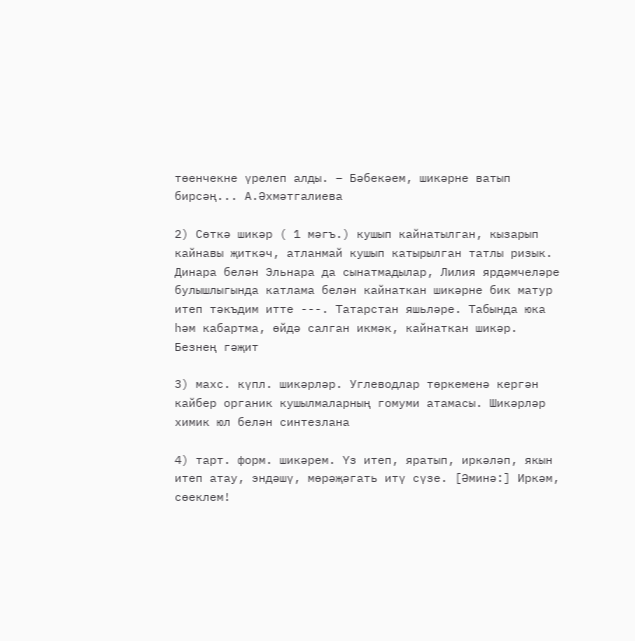төенчекне үрелеп алды. – Бәбекәем, шикәрне ватып бирсәң... А.Әхмәтгалиева

2) Сөткә шикәр ( 1 мәгъ.) кушып кайнатылган, кызарып кайнавы җиткәч, атланмай кушып катырылган татлы ризык. Динара белән Эльнара да сынатмадылар, Лилия ярдәмчеләре булышлыгында катлама белән кайнаткан шикәрне бик матур итеп тәкъдим итте ---. Татарстан яшьләре. Табында юка һәм кабартма, өйдә салган икмәк, кайнаткан шикәр. Безнең гәҗит

3) махс. күпл. шикәрләр. Углеводлар төркеменә кергән кайбер органик кушылмаларның гомуми атамасы. Шикәрләр химик юл белән синтезлана

4) тарт. форм. шикәрем. Үз итеп, яратып, иркәләп, якын итеп атау, эндәшү, мөрәҗәгать итү сүзе. [Әминә:] Иркәм, сөеклем!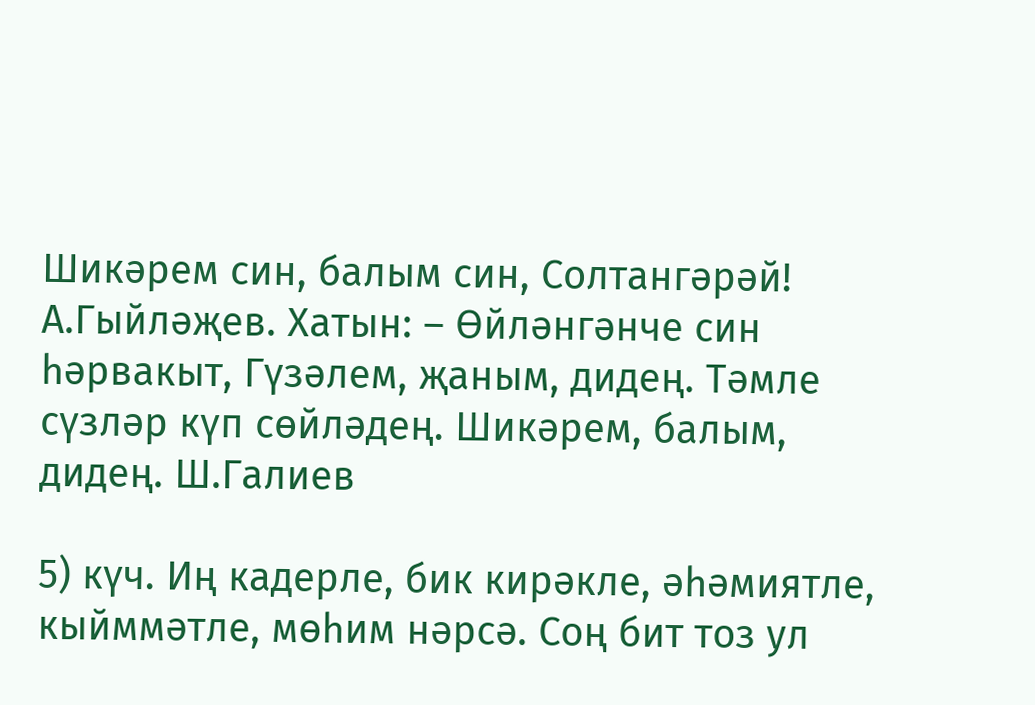Шикәрем син, балым син, Солтангәрәй! А.Гыйләҗев. Хатын: – Өйләнгәнче син һәрвакыт, Гүзәлем, җаным, дидең. Тәмле сүзләр күп сөйләдең. Шикәрем, балым, дидең. Ш.Галиев

5) күч. Иң кадерле, бик кирәкле, әһәмиятле, кыйммәтле, мөһим нәрсә. Соң бит тоз ул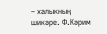– халыкның шикәре. Ф.Кәрим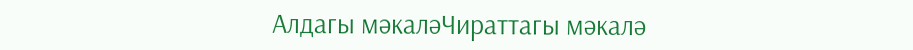Алдагы мәкаләЧираттагы мәкалә